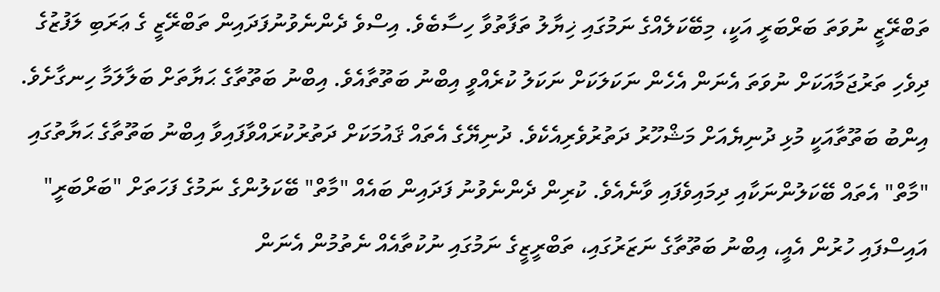ތަބްރޭޒީ ނުވަތަ ބަރްބަރީ އަކީ، މިބޭކަލެއްގެ ނަމުގައި ޚިޔާލު ތަފާތުވާ ހިސާބެވެ. އިސްވެ ދެންނެވުނުފަދައިން ތަބްރޭޒީ ގެ ޢަރަބި ލަފުޒުގެ ދިވެހި ތަރުޖަމާއަކަށް ނުވަތަ އެނަން އެހެން ނަކަލަކަށް ނަކަލު ކުރެއްވީ އިބްނު ބަތޫތާއެވެ. އިބްނު ބަތޫތާގެ ޙަޔާތަށް ބަލާލަމާ ހިނގާށެވެ. އިންބު ބަތޫތާއަކީ މުޅި ދުނިޔެއަށް މަޝްހޫރު ދަތުރުވެރިއެކެވެ. ދުނިޔޭގެ އެތައް ޤައުމަކަށް ދަތުރުކުރައްވާފައިވާ އިބްނު ބަތޫތާގެ ޙަޔާތުގައި "މާތް" އެތައް ބޭކަލުންނަކާއި ދިމައިވެފައި ވާނެއެވެ. ކުރިން ދެންނެވުނު ފަދައިން ބައެއް "މާތް" ބޭކަލުންގެ ނަމުގެ ފަހަތަށް "ބަރްބަރީ" އައިސްފައި ހުރުން އެއީ، އިބްނު ބަތޫތާގެ ނަޒަރުގައި، ތަބްރީޒީގެ ނަމުގައި ނުކުތާއެއް ނެތުމުން އެނަން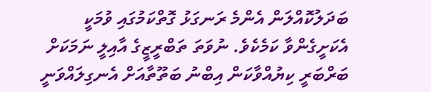ބަދަލުކޮއްލަން އެންމެ ރަނގަޅު ގޮތްކަމުގައި ވުމަކީ އެކަށީގެންވާ ކަމެކެވެ. ނުވަތަ ތަބްރީޒީގެ އާއިލީ ނަމަކަށް ބަރްބަރީ ކިޔުއްވާކަން އިބްނު ބަތޫތާއަށް އެނގިލައްވަނީ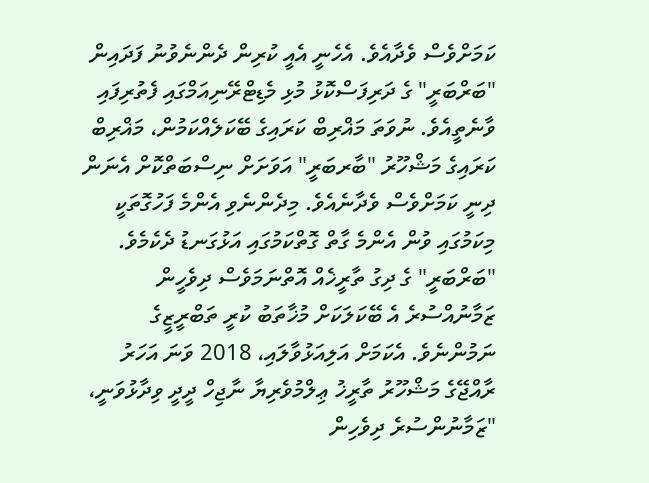ކަމަށްވެސް ވެދާއެވެ. އެހެނީ އެއީ ކުރިން ދެންނެވުނު ފަދައިން "ބަރްބަރީ" ގެ ދަރިފަސްކޮޅު މުޅި މެޑިޓްރޭނިއަމްގައި ފެތުރިފައި ވާނެތީއެވެ. ނުވަތަ މަޣްރިބް ކަރައިގެ ބޭކަލެއްކަމުން، މަޣްރިބް ކަރައިގެ މަޝްހޫރު "ބާރބަރީ" އަވަށަށް ނިސްބަތްކޮށް އެނަން ދިނީ ކަމަށްވެސް ވެދާނެއެވެ. މިދެންނެވި އެންމެ ފަހުގޮތަކީ މިކަމުގައި ވުން އެންމެ ގާތް ގޮތްކަމުގައި އަޅުގަނޑު ދެކެމެވެ.
"ބަރްބަރީ" ގެ ދިގު ތާރީޚެއް އޮތްނަމަވެސް ދިވެހީން ޒަމާނުއްސުރެ އެ ބޭކަލަކަށް މުޚާތަބު ކުރީ ތަބްރީޒީގެ ނަމުންނެވެ. އެކަމަށް އަލިއަޅުވާލައި، 2018 ވަނަ އަހަރު ރާއްޖޭގެ މަޝްހޫރު ތާރީޚު ޢިލްމުވެރިޔާ ނާޖިހް ދީދީ ވިދާޅުވަނީ، "ޒަމާނުންސުރެ ދިވެހިން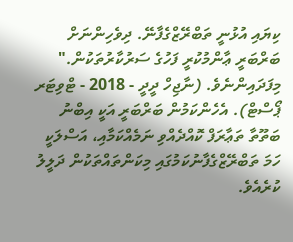ކިޔައި އުޅުނީ ތަބްރޭޒްގެފާނޭ. ދިވެހިންނަށް ބަރްބަރީ ޢާންމުކުރީ ފަހުގެ ސަރުކާރުތަކުން." މިފަދައިންނެވެ. (ނާޖިހް ދީދީ - 2018 - ޓްވިޓަރ ޕޯސްޓް). އެހެންކަމުން ބަރްބަރީ އަކީ އިބްނު ބަތޫތާ ތަޢާރަފް ކޮއްދެއްވި ނަމެއްކަމާއި، އަސްލަކީ ހަމަ ތަބްރޭޒްގެފާނުކަމުގައި މިކަންތައްތަކުން ދަލީލު ކުރެއެވެ.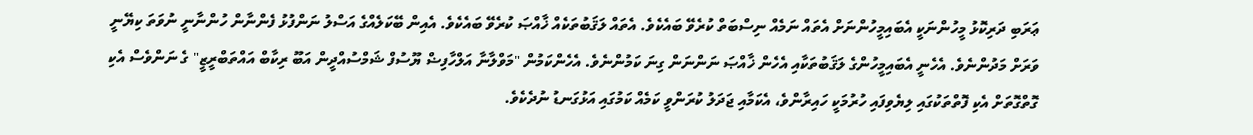ޢަރަބި ދަރިކޮޅު މީހުންނަކީ އެބައިމީހުންނަށް އެތައް ނަމެއް ނިސްބަތް ކުރެވޭ ބައެކެވެ. އެތައް ލަޤަބުތަކެއް ޚާއްޞަ ކުރެވޭ ބައެކެވެ. އެއިން ބޭކަލެއްގެ އަސްލު ނަންފުޅު ފެންނާން ހުންނާނީ ނުވަތަ ކިޔޭނީ ވަރަށް މަދުންނެވެ. އެހެނީ އެބައިމީހުންގެ ލަޤަބުތަކާއި އެހެން ޚާއްޞަ ނަންނަން ގިނަ ކަމުންނެވެ. އެހެންކަމުން "މަވްލާނާ އަލްހާފިޟް ޔޫސުފް ޝަމްސުއްދީން އަބޫ ރިކާބް އައްތަބްރީޒީ" ގެ ނަންވެސް އެކި ގޮތްގޮތަށް އެކި ފޮތްތަކުގައި ލިޔެވިފައި ހުރުމަކީ ހައިރާންވެ، އެކަމާއި ޖަދަލު ކުރަންވީ ކަމެއް ކަމުގައި އަޅުގަނޑު ނުދެކެވެ.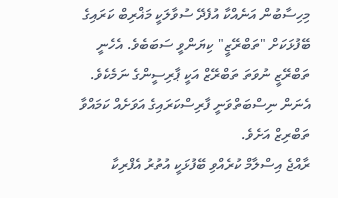މިހިސާބުން އަނެއްކާ އުފެދޭ ސުވާލަކީ މަޣްރިބް ކަރައިގެ ބޭފުޅަކަށް "ތަބްރޭޒީ" ކިޔަންވީ ސަބަބެވެ. އެހެނީ ތަބްރޭޒީ ނުވަތަ ތަބްރޭޒް އަކީ ޕާރިސީންގެ ނަމެކެވެ. އެނަން ނިސްބަތްވަނީ ފާރިސްކަރައިގެ އަވަށެއް ކަމައްވާ ތަބްރިޒް އަށެވެ.
ރާއްޖެ އިސްލާމް ކުރެއްވި ބޭފުޅަކީ އުތުރު އެފްރިކާ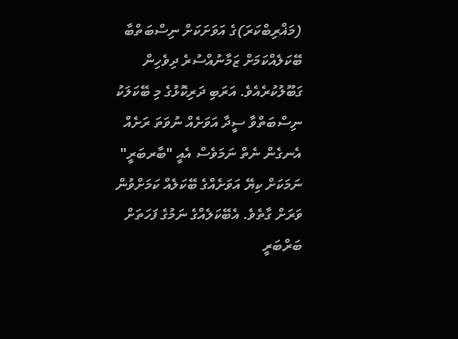(މަޣްރިބްކަރަ)ގެ އަވަށަކަށް ނިސްބަތްބާ ބޭކަލެއްކަމަށް ޒަމާނުއްސުރެ ދިވެހިން ގަބޫލުކުރެއެވެ. އަރަބި ދަރިކޮޅުގެ މި ބޭކަލަކު ނިސްބަތްވާ ސީދާ އަވަށެއް ނުވަތަ ރަށެއް އެނގެން ނެތް ނަމަވެސް އެއީ "ބާރބަރީ" ނަމަކަށް ކިޔޭ އަވަށެއްގެ ބޭކަލެއް ކަމަށްވުން ވަރަށް ގާތެވެ. އެބޭކަލެއްގެ ނަމުގެ ފަހަތަށް ބަރްބަރީ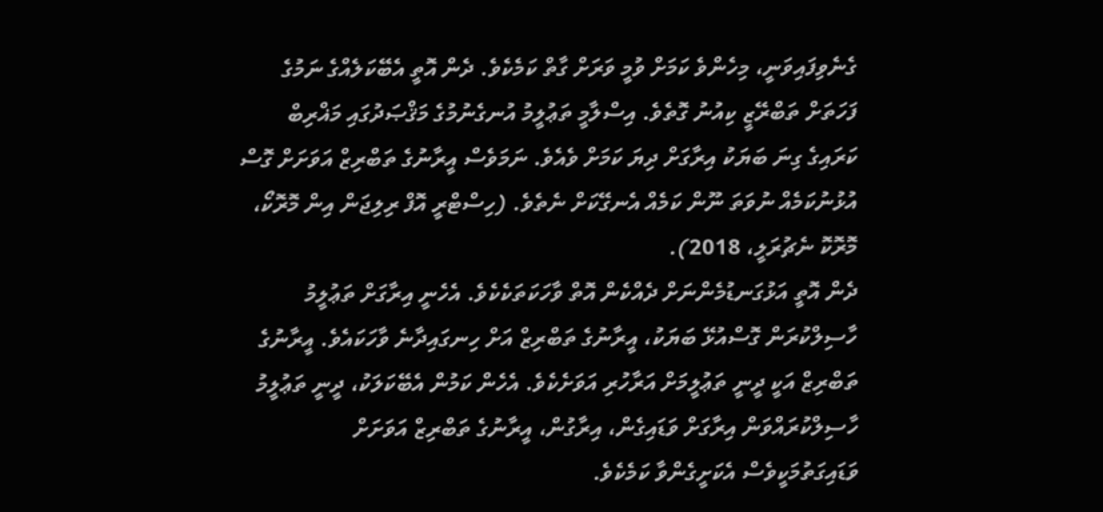ގެނެވިފައިވަނީ، މިހެންވެ ކަމަށް ވުމީ ވަރަށް ގާތް ކަމެކެވެ. ދެން އޮތީ އެބޭކަލެއްގެ ނަމުގެ ފަހަތަށް ތަބްރޭޒީ ކިއުނު ގޮތެވެ. އިސްލާމީ ތަޢުލީމު އުނގެނުމުގެ މަޤްޞަދުގައި މަޣްރިބް ކަރައިގެ ގިނަ ބަޔަކު އިރާގަށް ދިޔަ ކަމަށް ވެއެވެ. ނަމަވެސް އީރާނުގެ ތަބްރިޒް އަވަށަށް ގޮސް އުޅުނުކަމެއް ނުވަތަ ނޫން ކަމެއް އެނގޭކަށް ނެތެވެ. (ހިސްޓްރީ އޮފް ރިލިޖަން އިން މޮރޮކޯ، މޮރޮކޮ ނެޗުރަލީ، 2018).
ދެން އޮތީ އަޅުގަނޑުމެންނަށް ދެއްކެން އޮތް ވާހަކަތަކެކެވެ. އެހެނީ އިރާގަށް ތަޢުލީމު ހާސިލްކުރަން ގޮސްއުޅޭ ބަޔަކު، އީރާނުގެ ތަބްރިޒް އަށް ހިނގައިދާނެ ވާހަކައެވެ. އީރާނުގެ ތަބްރިޒް އަކީ ދީނީ ތަޢުލީމަށް އަރާހުރި އަވަށެކެވެ. އެހެން ކަމުން އެބޭކަލަކު، ދީނީ ތަޢުލީމު ހާސިލްކުރައްވަން އިރާގަށް ވަޑައިގެން، އިރާގުން، އީރާނުގެ ތަބްރިޒް އަވަށަށް ވަޑައިގަތުމަކީވެސް އެކަށީގެންވާ ކަމެކެވެ.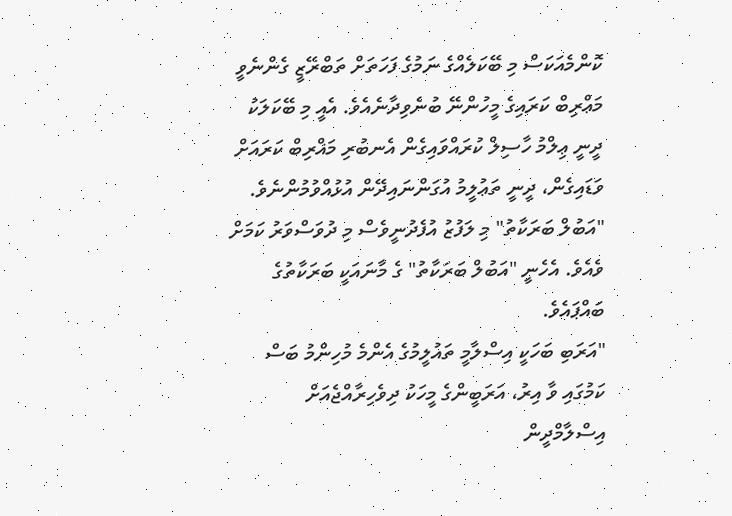ކޮންމެއަކަސް މި ބޭކަލެއްގެ ނަމުގެ ފަހަތަށް ތަބްރޭޒީ ގެންނެވީ މަޢްރިބް ކަރައިގެ މީހުންނޭ ބުނެވިދާނެއެވެ. އެއީ މި ބޭކަލަކު ދީނީ ޢިލްމު ހާސިލް ކުރައްވައިގެން އެނބުރި މަޣްރިބް ކަރައަށް ވަޑައިގެން، ދީނީ ތަޢުލީމު އުގަންނައިދޭން އުޅުއްވުމުންނެވެ. "އަބުލް ބަރަކާތު" މި ލަފުޒު އުފެދުނީވެސް މި ދުވަސްވަރު ކަމަށް ވެއެވެ. އެހެނީ "އަބުލް ބަރަކާތު" ގެ މާނައަކީ ބަރަކާތުގެ ބައްޕައެވެ.
"އަރަބި ބަހަކީ އިސްލާމީ ތައުލީމުގެ އެންމެ މުހިންމު ބަސް ކަމުގައި ވާ އިރު، އަރަބީންގެ މީހަކު ދިވެހިރާއްޖެއަށް އިސްލާމްދީން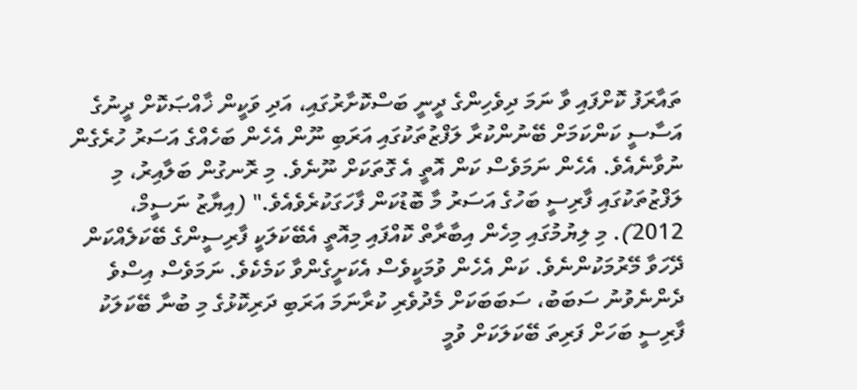ތައާރަފު ކޮށްފައި ވާ ނަމަ ދިވެހިންގެ ދީނީ ބަސްކޮށާރުގައި، އަދި ވަކީން ޚާއްޞަކޮށް ދީނުގެ އަސާސީ ކަންކަމަށް ބޭނުންކުރާ ލަފްޒުތަކުގައި އަރަބި ނޫން އެހެން ބަހެއްގެ އަސަރު ހުރެގެން ނުވާނެއެވެ. އެހެން ނަމަވެސް ކަން އޮތީ އެ ގޮތަކަށް ނޫނެވެ. މި ރޮނގުން ބަލާއިރު، މި ލަފްޒުތަކުގައި ފާރިސީ ބަހުގެ އަސަރު މާ ބޮޑުކަން ފާހަގަކުރެވެއެވެ." (އިޔާޒު ނަސީމް، 2012). މި ލިޔުމުގައި މިހެން އިބާރާތް ކޮއްފައި މިއޮތީ އެބޭކަލަކީ ފާރިސީންގެ ބޭކަލެއްކަން ދޭހަވާ މޭރުމަކުންނެވެ. ކަން އެހެން ވުމަކީވެސް އެކަށީގެންވާ ކަމެކެވެ. ނަމަވެސް އިސްވެ ދެންނެވުނު ސަބަބު، ސަބަބަކަށް މެދުވެރި ކުރާނަމަ އަރަބި ދަރިކޮޅުގެ މި ބުނާ ބޭކަލަކު ފާރިސީ ބަހަށް ފަރިތަ ބޭކަލަކަށް ވުމީ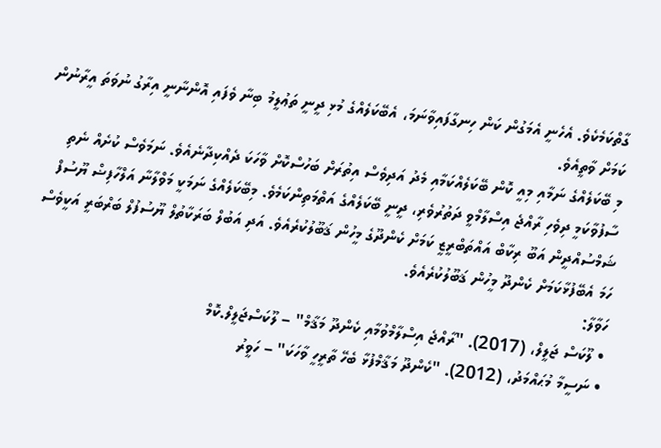ގާތްކަމެކެވެ. އެހެނީ އެމަގުން ކަން ހިނގާފައިވާނަމަ، އެބޭކަލެއްގެ މުޅި ދީނީ ތަޢުލީމު ބިނާ ވެފައި އޮންނާނީ އިރާގު ނުވަތަ އީރާނުން ކަމަށް ވާތީއެވެ.
މި ބޭކަލެއްގެ ނަމާއި މިއީ ކޮން ބޭކަލެއްކަމާއި މެދު އަދިވެސް އިތުރަށް ބަހުސްކޮށް ވާހަކަ ދެއްކިދާނެއެވެ. ނަމަވެސް ކުށެއް ނެތި ސާފުވާކަމީ ދިވެހި ރާއްޖެ އިސްލާމްވީ ދަތުރުވެރި، ދީނީ ބޭކަލެއްގެ އަތްމަތިންކަމެވެ. މިބޭކަލެއްގެ ނަމަކީ މަވްލާނާ އަލްހާފިޟް ޔޫސުފް ޝަމްސުއްދީން އަބޫ ރިކާބް އައްތަބްރީޒީ ކަމަށް ކެންދޫގެ މީހުން ޤަބޫލުކުރެއެވެ. އަދި އަބުލް ބަރަކާތުލް ޔޫސުފުލް ބަރްބަރީ އަކީވެސް ހަމަ އެބޭފުޅާކަމަށް ކެންދޫ މީހުން ޤަބޫލުކުރެއެވެ.
ހަވާލާ:
• ލޫކަސް ޖަލީލް، (2017). "ރާއްޖެ އިސްލާމްވުމާއި ކެންދޫ މަޤާމް" – ލޫކަސްޖަލީލް.ކޮމް
• ނަސީމާ މުޙައްމަދު، (2012). "ކެންދޫ މަޤާމްފުޅާ ބެހޭ ތާރީހީ ވާހަކަ" – ހަވީރު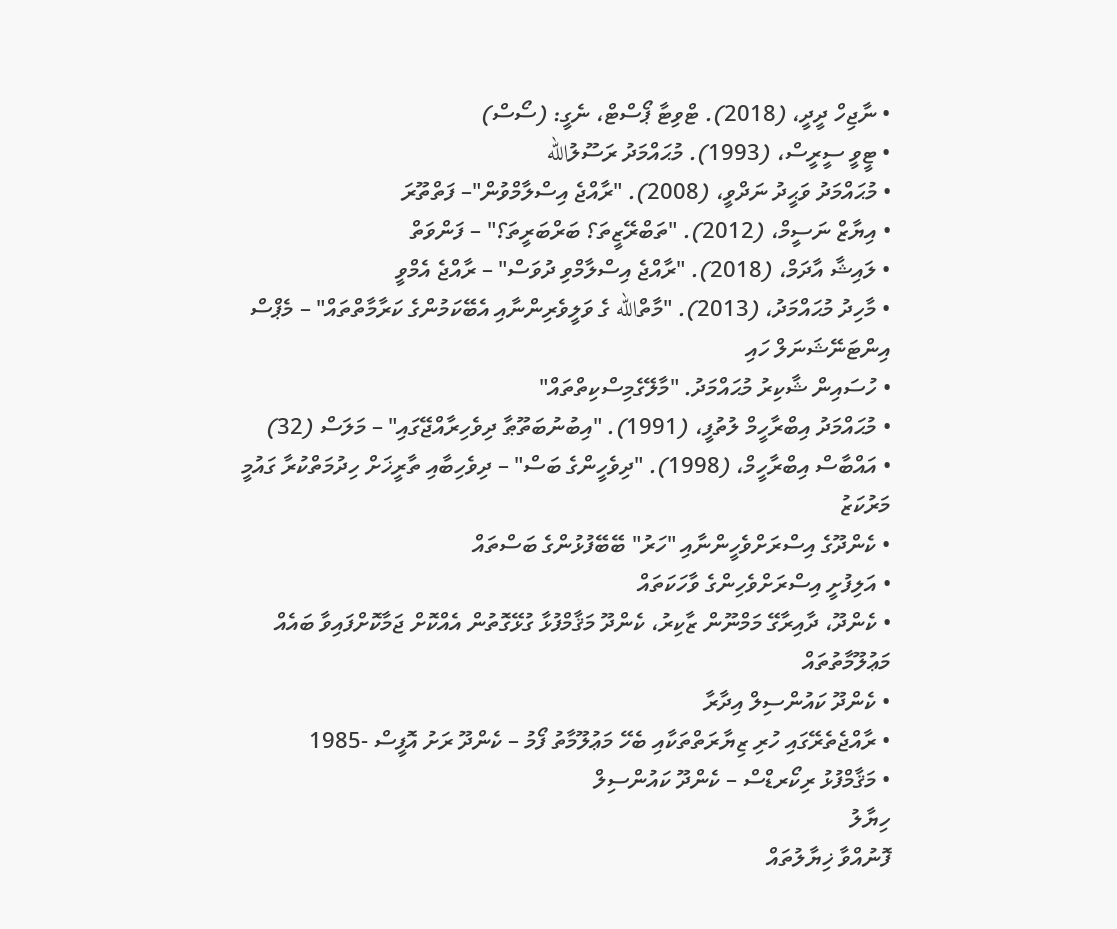• ނާޖިހް ދީދީ، (2018). ޓްވިޓާ ޕޯސްޓް، ނެގީ: (ސޯސް)
• ޓީވީ ސީރީސް، (1993). މުޙައްމަދު ރަސޫލުالله
• މުޙައްމަދު ވަޙީދު ނަދްވީ، (2008). "ރާއްޖެ އިސްލާމްވުން"– ފަތްތޫރަ
• އިޔާޒް ނަސީމް، (2012). "ތަބްރޭޒީތަ؟ ބަރްބަރީތަ؟" – ފަންވަތް
• ލައިޝާ އާދަމް، (2018). "ރާއްޖެ އިސްލާމްވި ދުވަސް" – ރާއްޖެ އެމްވީ
• މާހިދު މުޙައްމަދު، (2013). "މާތްالله ގެ ވަލީވެރިންނާއި އެބޭކަމުންގެ ކަރާމާތްތައް" – މެޕްސް އިންޓަނޭޝަނަލް ހައި
• ހުސައިން ޝާކިރު މުޙައްމަދު. "މާލޭގެމިސްކިތްތައް"
• މުޙައްމަދު އިބްރާހީމް ލުތުފީ، (1991). "އިބުނުބަތޫޠާ ދިވެހިރާއްޖޭގައި" – މަލަސް (32)
• އައްބާސް އިބްރާހީމް، (1998). "ދިވެހީންގެ ބަސް" – ދިވެހިބާއި ތާރީޚަށް ހިދުމަތްކުރާ ގައުމީ މަރުކަޒު
• ކެންދޫގެ އިސްރަށްވެހީންނާއި "ހަރު" ބޭބޭފުޅުންގެ ބަސްތައް
• އަލިފުށީ އިސްރަށްވެހިންގެ ވާހަކަތައް
• ކެންދޫ، ދާއިރާގޭ މަމްނޫން ޒާކިރު، ކެންދޫ މަޤާމްފުޅާ ގުޅޭގޮތުން އެއްކޮށް ޖަމާކޮށްފައިވާ ބައެއް މަޢުލޫމާތުތައް
• ކެންދޫ ކައުންސިލް އިދާރާ
• ރާއްޖެތެރޭގައި ހުރި ޒިޔާރަތްތަކާއި ބެހޭ މަޢުލޫމާތު ފޯމު – ކެންދޫ ރަށު އޮފީސް -1985
• މަޤާމްފުޅު ރިކޯރޑްސް – ކެންދޫ ކައުންސިލް
ހިޔާލު
ފޮނުއްވާ ޚިޔާލުތައް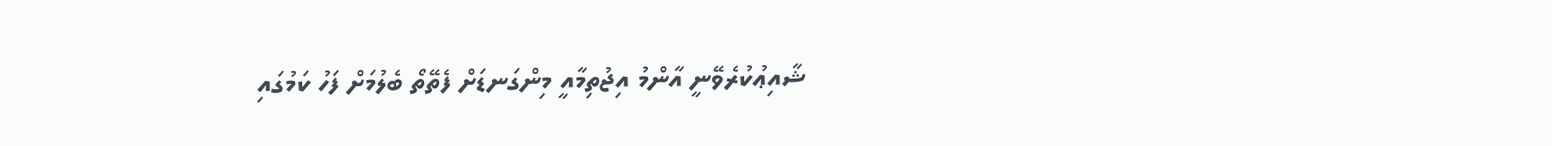ޝާއިޢުކުރެވޭނީ އާންމު އިޖުތިމާއީ މިންގަނޑަށް ފެތޭތޯ ބެލުމަށް ފަހު ކަމުގައި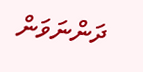ދަންނަވަން